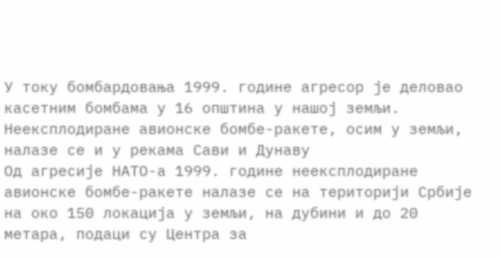У току бомбардовања 1999. године агресор је деловао касетним бомбама у 16 општина у нашој земљи. Неексплодиране авионске бомбе-ракете, осим у земљи, налазе се и у рекама Сави и Дунаву
Од агресије НАТО-а 1999. године неексплодиране авионске бомбе-ракете налазе се на територији Србије на око 150 локација у земљи, на дубини и до 20 метара, подаци су Центра за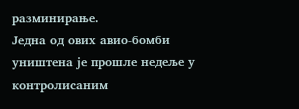разминирање.
Једна од ових авио-бомби уништена је прошле недеље у контролисаним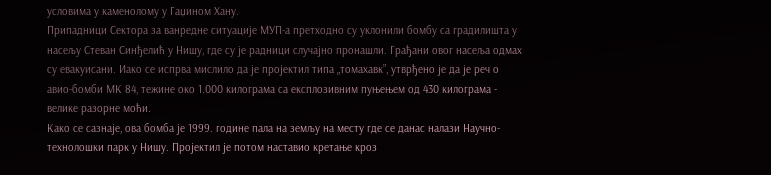условима у каменолому у Гаџином Хану.
Припадници Сектора за ванредне ситуације МУП-а претходно су уклонили бомбу са градилишта у насељу Стеван Синђелић у Нишу, где су је радници случајно пронашли. Грађани овог насеља одмах су евакуисани. Иако се испрва мислило да је пројектил типа „томахавк”, утврђено је да је реч о авио-бомби МК 84, тежине око 1.000 килограма са експлозивним пуњењем од 430 килограма - велике разорне моћи.
Како се сазнаје, ова бомба је 1999. године пала на земљу на месту где се данас налази Научно-технолошки парк у Нишу. Пројектил је потом наставио кретање кроз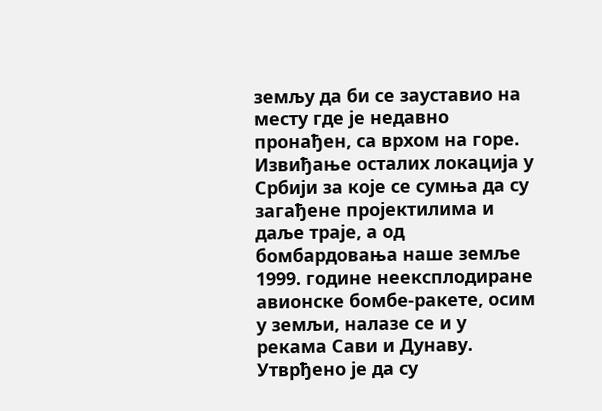земљу да би се зауставио на месту где је недавно пронађен, са врхом на горе.
Извиђање осталих локација у Србији за које се сумња да су загађене пројектилима и даље траје, а од бомбардовања наше земље 1999. године неексплодиране авионске бомбе-ракете, осим у земљи, налазе се и у рекама Сави и Дунаву.
Утврђено је да су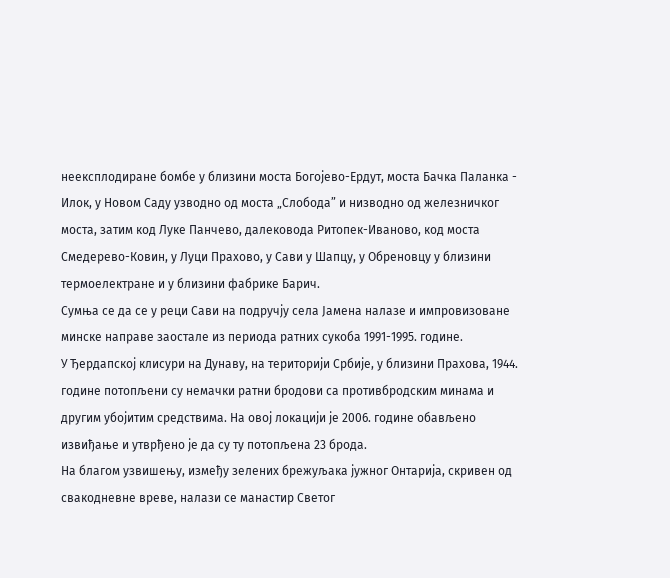неексплодиране бомбе у близини моста Богојево-Ердут, моста Бачка Паланка - Илок, у Новом Саду узводно од моста „Слобода” и низводно од железничког моста, затим код Луке Панчево, далековода Ритопек-Иваново, код моста Смедерево-Ковин, у Луци Прахово, у Сави у Шапцу, у Обреновцу у близини термоелектране и у близини фабрике Барич.
Сумња се да се у реци Сави на подручју села Јамена налазе и импровизоване минске направе заостале из периода ратних сукоба 1991-1995. године.
У Ђердапској клисури на Дунаву, на територији Србије, у близини Прахова, 1944. године потопљени су немачки ратни бродови са противбродским минама и другим убојитим средствима. На овој локацији је 2006. године обављено извиђање и утврђено је да су ту потопљена 23 брода.
На благом узвишењу, између зелених брежуљака јужног Онтарија, скривен од свакодневне вреве, налази се манастир Светог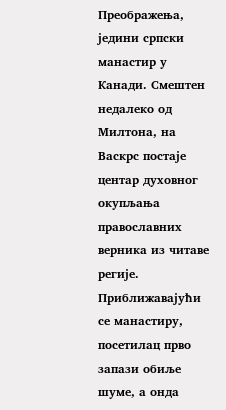Преображења, једини српски манастир у Канади. Смештен недалеко од Милтона, на Васкрс постаје центар духовног окупљања православних верника из читаве регије.
Приближавајући се манастиру, посетилац прво запази обиље шуме, а онда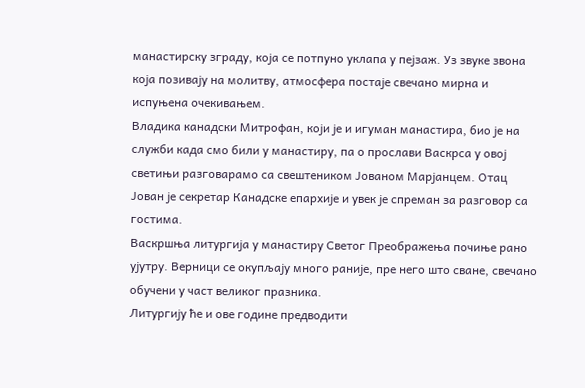манастирску зграду, која се потпуно уклапа у пејзаж. Уз звуке звона која позивају на молитву, атмосфера постаје свечано мирна и испуњена очекивањем.
Владика канадски Митрофан, који је и игуман манастира, био је на служби када смо били у манастиру, па о прослави Васкрса у овој светињи разговарамо са свештеником Јованом Марјанцем. Отац Јован је секретар Канадске епархије и увек је спреман за разговор са гостима.
Васкршња литургија у манастиру Светог Преображења почиње рано ујутру. Верници се окупљају много раније, пре него што сване, свечано обучени у част великог празника.
Литургију ће и ове године предводити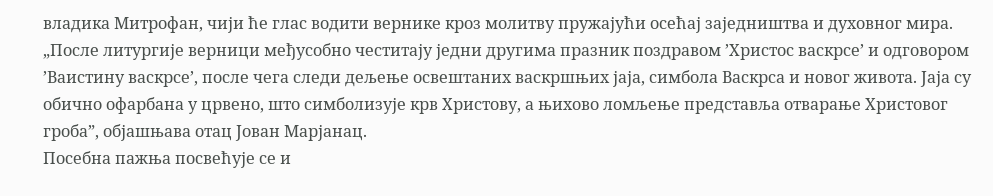владика Митрофан, чији ће глас водити вернике кроз молитву пружајући осећај заједништва и духовног мира.
„После литургије верници међусобно честитају једни другима празник поздравом ’Христос васкрсе’ и одговором ’Ваистину васкрсе’, после чега следи дељење освештаних васкршњих јаја, симбола Васкрса и новог живота. Јаја су обично офарбана у црвено, што симболизује крв Христову, а њихово ломљење представља отварање Христовог гроба”, објашњава отац Јован Марјанац.
Посебна пажња посвећује се и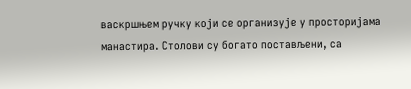васкршњем ручку који се организује у просторијама манастира. Столови су богато постављени, са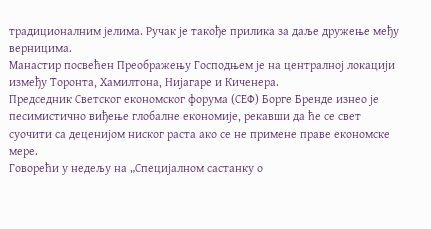традиционалним јелима. Ручак је такође прилика за даље дружење међу верницима.
Манастир посвећен Преображењу Господњем је на централној локацији између Торонта, Хамилтона, Нијагаре и Киченера.
Председник Светског економског форума (СЕФ) Борге Бренде изнео је песимистично виђење глобалне економије, рекавши да ће се свет суочити са деценијом ниског раста ако се не примене праве економске мере.
Говорећи у недељу на „Специјалном састанку о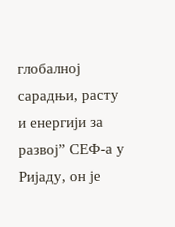глобалној сарадњи, расту и енергији за развој” СЕФ-а у Ријаду, он је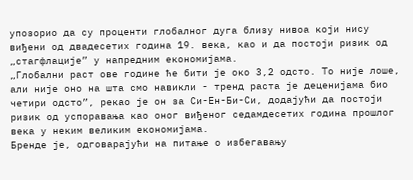упозорио да су проценти глобалног дуга близу нивоа који нису виђени од двадесетих година 19. века, као и да постоји ризик од „стагфлације” у напредним економијама.
„Глобални раст ове године ће бити је око 3,2 одсто. То није лоше, али није оно на шта смо навикли - тренд раста је деценијама био четири одсто”, рекао је он за Си-Ен-Би-Си, додајући да постоји ризик од успоравања као оног виђеног седамдесетих година прошлог века у неким великим економијама.
Бренде је, одговарајући на питање о избегавању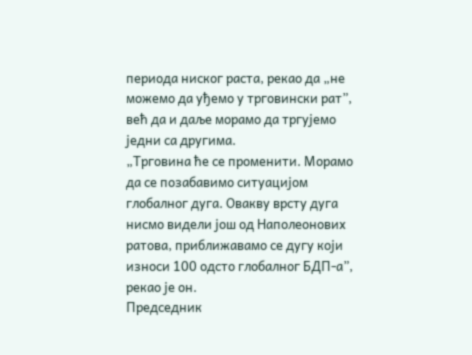периода ниског раста, рекао да „не можемо да уђемо у трговински рат”, већ да и даље морамо да тргујемо једни са другима.
„Трговина ће се променити. Морамо да се позабавимо ситуацијом глобалног дуга. Овакву врсту дуга нисмо видели још од Наполеонових ратова, приближавамо се дугу који износи 100 одсто глобалног БДП-а”, рекао је он.
Председник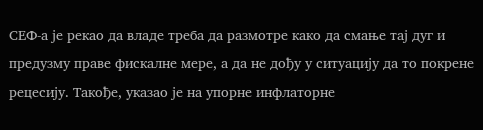СЕФ-а је рекао да владе треба да размотре како да смање тај дуг и предузму праве фискалне мере, а да не дођу у ситуацију да то покрене рецесију. Такође, указао је на упорне инфлаторне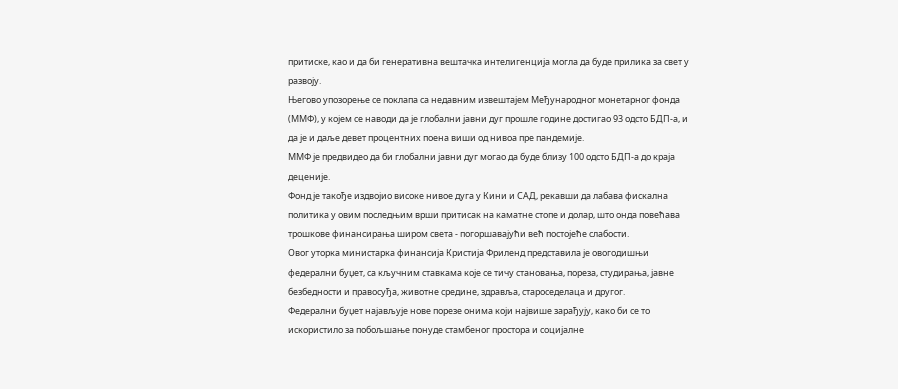притиске, као и да би генеративна вештачка интелигенција могла да буде прилика за свет у развоју.
Његово упозорење се поклапа са недавним извештајем Међународног монетарног фонда (ММФ), у којем се наводи да је глобални јавни дуг прошле године достигао 93 одсто БДП-а, и да је и даље девет процентних поена виши од нивоа пре пандемије.
ММФ је предвидео да би глобални јавни дуг могао да буде близу 100 одсто БДП-а до краја деценије.
Фонд је такође издвојио високе нивое дуга у Кини и САД, рекавши да лабава фискална политика у овим последњим врши притисак на каматне стопе и долар, што онда повећава трошкове финансирања широм света - погоршавајући већ постојеће слабости.
Овог уторка министарка финансија Кристија Фриленд представила је овогодишњи федерални буџет, са кључним ставкама које се тичу становања, пореза, студирања, јавне безбедности и правосуђа, животне средине, здравља, староседелаца и другог.
Федерални буџет најављује нове порезе онима који највише зарађују, како би се то искористило за побољшање понуде стамбеног простора и социјалне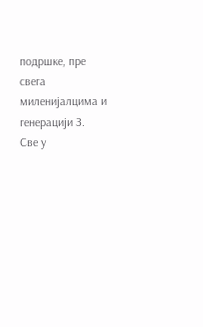подршке, пре свега миленијалцима и генерацији З.
Све у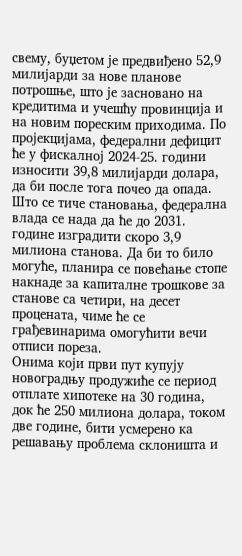свему, буџетом је предвиђено 52,9 милијарди за нове планове потрошње, што је засновано на кредитима и учешћу провинција и на новим пореским приходима. По пројекцијама, федерални дефицит ће у фискалној 2024-25. години износити 39,8 милијарди долара, да би после тога почео да опада.
Што се тиче становања, федерална влада се нада да ће до 2031. године изградити скоро 3,9 милиона станова. Да би то било могуће, планира се повећање стопе накнаде за капиталне трошкове за станове са четири, на десет процената, чиме ће се грађевинарима омогућити вечи отписи пореза.
Онима који први пут купују новоградњу продужиће се период отплате хипотеке на 30 година, док ће 250 милиона долара, током две године, бити усмерено ка решавању проблема склоништа и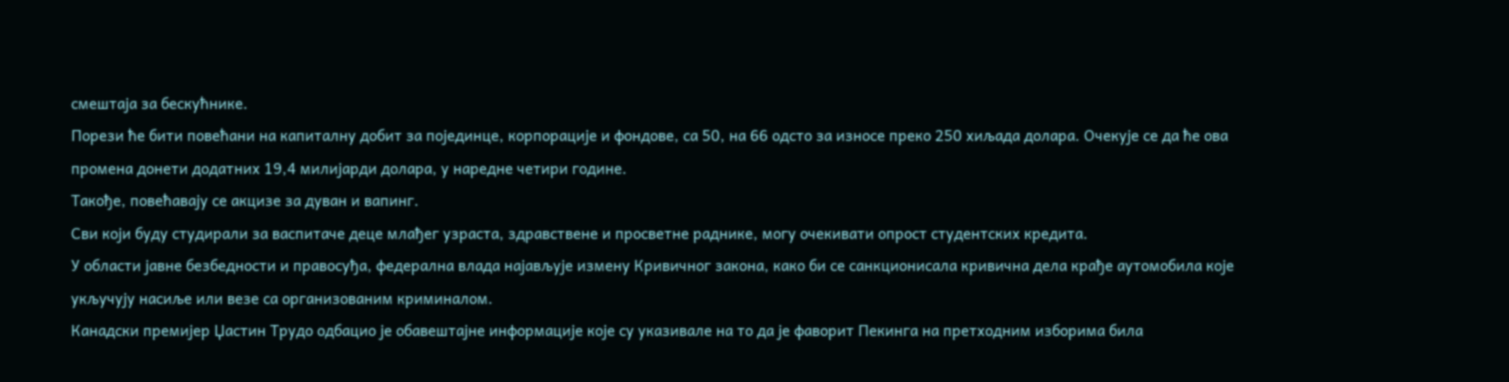смештаја за бескућнике.
Порези ће бити повећани на капиталну добит за појединце, корпорације и фондове, са 50, на 66 одсто за износе преко 250 хиљада долара. Очекује се да ће ова промена донети додатних 19,4 милијарди долара, у наредне четири године.
Такође, повећавају се акцизе за дуван и вапинг.
Сви који буду студирали за васпитаче деце млађег узраста, здравствене и просветне раднике, могу очекивати опрост студентских кредита.
У области јавне безбедности и правосуђа, федерална влада најављује измену Кривичног закона, како би се санкционисала кривична дела крађе аутомобила које укључују насиље или везе са организованим криминалом.
Канадски премијер Џастин Трудо одбацио је обавештајне информације које су указивале на то да је фаворит Пекинга на претходним изборима била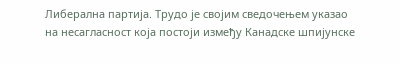Либерална партија. Трудо је својим сведочењем указао на несагласност која постоји између Канадске шпијунске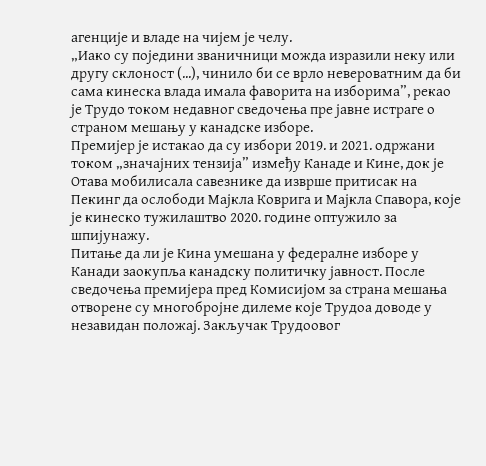агенције и владе на чијем је челу.
„Иако су поједини званичници можда изразили неку или другу склоност (...), чинило би се врло невероватним да би сама кинеска влада имала фаворита на изборима”, рекао је Трудо током недавног сведочења пре јавне истраге о страном мешању у канадске изборе.
Премијер је истакао да су избори 2019. и 2021. одржани током „значајних тензија” између Канаде и Кине, док је Отава мобилисала савезнике да изврше притисак на Пекинг да ослободи Мајкла Коврига и Мајкла Спавора, које је кинеско тужилаштво 2020. године оптужило за шпијунажу.
Питање да ли је Кина умешана у федералне изборе у Канади заокупља канадску политичку јавност. После сведочења премијера пред Комисијом за страна мешања отворене су многобројне дилеме које Трудоа доводе у незавидан положај. Закључак Трудоовог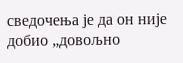сведочења је да он није добио „довољно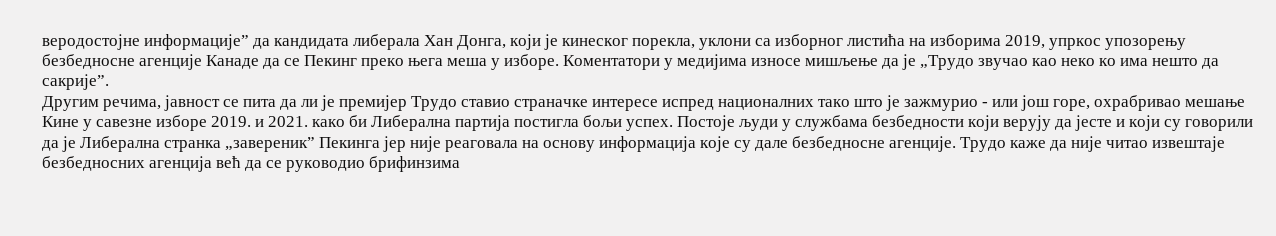веродостојне информације” да кандидата либерала Хан Донга, који је кинеског порекла, уклони са изборног листића на изборима 2019, упркос упозорењу безбедносне агенције Канаде да се Пекинг преко њега меша у изборе. Коментатори у медијима износе мишљење да је „Трудо звучао као неко ко има нешто да сакрије”.
Другим речима, јавност се пита да ли је премијер Трудо ставио страначке интересе испред националних тако што је зажмурио - или још горе, охрабривао мешање Кине у савезне изборе 2019. и 2021. како би Либерална партија постигла бољи успех. Постоје људи у службама безбедности који верују да јесте и који су говорили да је Либерална странка „завереник” Пекинга јер није реаговала на основу информација које су дале безбедносне агенције. Трудо каже да није читао извештаје безбедносних агенција већ да се руководио брифинзима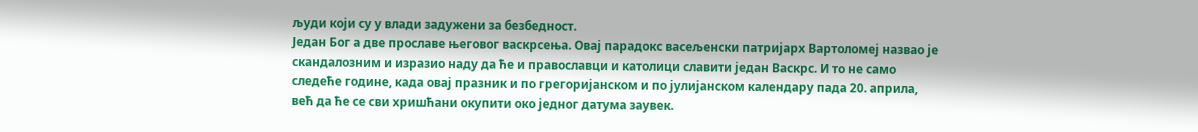људи који су у влади задужени за безбедност.
Један Бог а две прославе његовог васкрсења. Овај парадокс васељенски патријарх Вартоломеј назвао је скандалозним и изразио наду да ће и православци и католици славити један Васкрс. И то не само следеће године, када овај празник и по грегоријанском и по јулијанском календару пада 20. априла, већ да ће се сви хришћани окупити око једног датума заувек.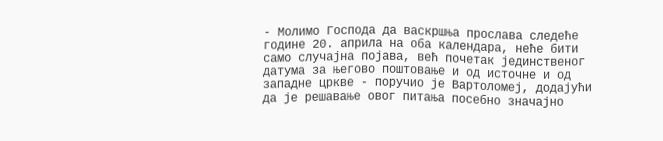- Молимо Господа да васкршња прослава следеће године 20. априла на оба календара, неће бити само случајна појава, већ почетак јединственог датума за његово поштовање и од источне и од западне цркве - поручио је Вартоломеј, додајући да је решавање овог питања посебно значајно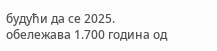будући да се 2025. обележава 1.700 година од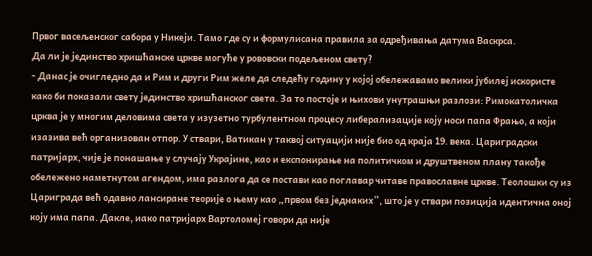Првог васељенског сабора у Никеји. Тамо где су и формулисана правила за одређивања датума Васкрса.
Да ли је јединство хришћанске цркве могуће у рововски подељеном свету?
- Данас је очигледно да и Рим и други Рим желе да следећу годину у којој обележавамо велики јубилеј искористе како би показали свету јединство хришћанског света. За то постоје и њихови унутрашњи разлози: Римокатоличка црква је у многим деловима света у изузетно турбулентном процесу либерализације коју носи папа Фрањо, а који изазива већ организован отпор. У ствари, Ватикан у таквој ситуацији није био од краја 19. века. Цариградски патријарх, чије је понашање у случају Украјине, као и експонирање на политичком и друштвеном плану такође обележено наметнутом агендом, има разлога да се постави као поглавар читаве православне цркве. Теолошки су из Цариграда већ одавно лансиране теорије о њему као „првом без једнаких”, што је у ствари позиција идентична оној коју има папа. Дакле, иако патријарх Вартоломеј говори да није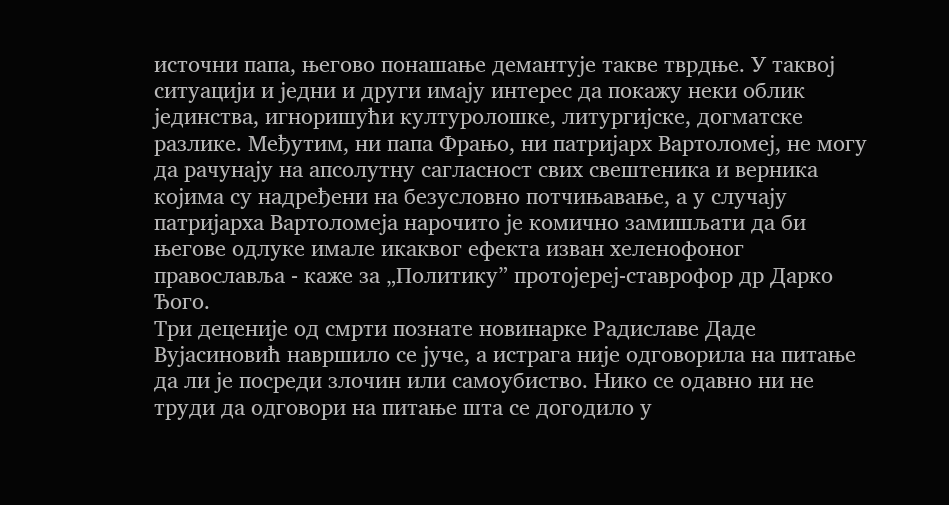источни папа, његово понашање демантује такве тврдње. У таквој ситуацији и једни и други имају интерес да покажу неки облик јединства, игноришући културолошке, литургијске, догматске разлике. Међутим, ни папа Фрањо, ни патријарх Вартоломеј, не могу да рачунају на апсолутну сагласност свих свештеника и верника којима су надређени на безусловно потчињавање, а у случају патријарха Вартоломеја нарочито је комично замишљати да би његове одлуке имале икаквог ефекта изван хеленофоног православља - каже за „Политику” протојереј-ставрофор др Дарко Ђого.
Три деценије од смрти познате новинарке Радиславе Даде Вујасиновић навршило се јуче, а истрага није одговорила на питање да ли је посреди злочин или самоубиство. Нико се одавно ни не труди да одговори на питање шта се догодило у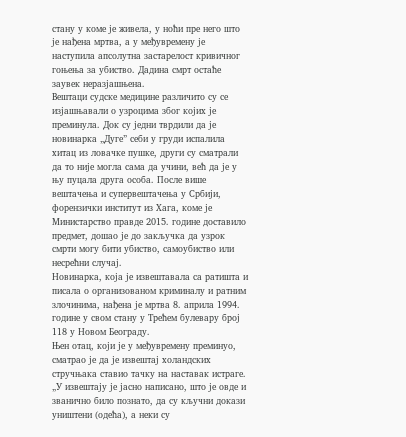стану у коме је живела, у ноћи пре него што је нађена мртва, а у међувремену је наступила апсолутна застарелост кривичног гоњења за убиство. Дадина смрт остаће заувек неразјашњена.
Вештаци судске медицине различито су се изјашњавали о узроцима због којих је преминула. Док су једни тврдили да је новинарка „Дуге” себи у груди испалила хитац из ловачке пушке, други су сматрали да то није могла сама да учини, већ да је у њу пуцала друга особа. После више вештачења и супервештачења у Србији, форензички институт из Хага, коме је Министарство правде 2015. године доставило предмет, дошао је до закључка да узрок смрти могу бити убиство, самоубиство или несрећни случај.
Новинарка, која је извештавала са ратишта и писала о организованом криминалу и ратним злочинима, нађена је мртва 8. априла 1994. године у свом стану у Трећем булевару број 118 у Новом Београду.
Њен отац, који је у међувремену преминуо, сматрао је да је извештај холандских стручњака ставио тачку на наставак истраге.
„У извештају је јасно написано, што је овде и званично било познато, да су кључни докази уништени (одећа), а неки су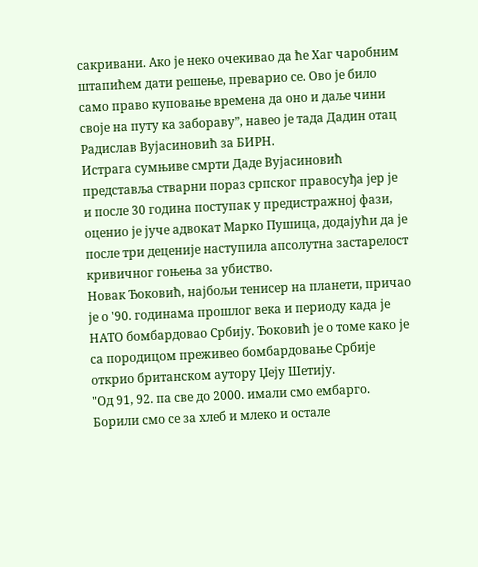сакривани. Ако је неко очекивао да ће Хаг чаробним штапићем дати решење, преварио се. Ово је било само право куповање времена да оно и даље чини своје на путу ка забораву”, навео је тада Дадин отац Радислав Вујасиновић за БИРН.
Истрага сумњиве смрти Даде Вујасиновић представља стварни пораз српског правосуђа јер је и после 30 година поступак у предистражној фази, оценио је јуче адвокат Марко Пушица, додајући да је после три деценије наступила апсолутна застарелост кривичног гоњења за убиство.
Новак Ђоковић, најбољи тенисер на планети, причао је о '90. годинама прошлог века и периоду када је НАТО бомбардовао Србију. Ђоковић је о томе како је са породицом преживео бомбардовање Србије открио британском аутору Џеју Шетију.
"Од 91, 92. па све до 2000. имали смо ембарго. Борили смо се за хлеб и млеко и остале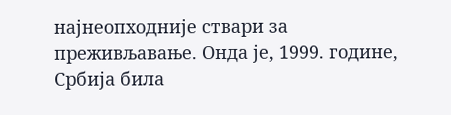најнеопходније ствари за преживљавање. Онда је, 1999. године, Србија била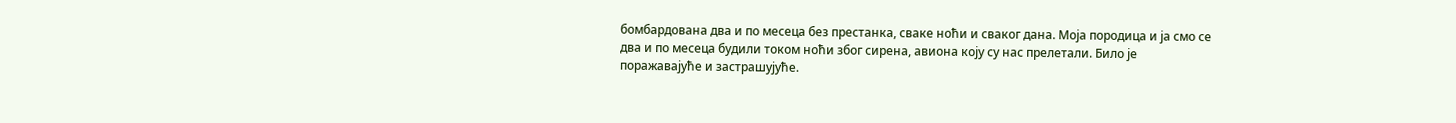бомбардована два и по месеца без престанка, сваке ноћи и сваког дана. Моја породица и ја смо се два и по месеца будили током ноћи због сирена, авиона коју су нас прелетали. Било је поражавајуће и застрашујуће.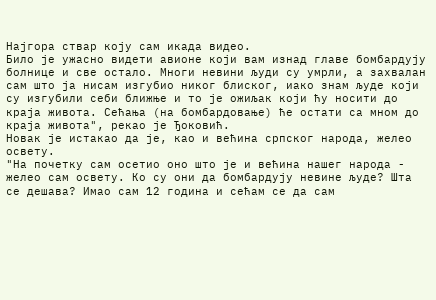Најгора ствар коју сам икада видео.
Било је ужасно видети авионе који вам изнад главе бомбардују болнице и све остало. Многи невини људи су умрли, а захвалан сам што ја нисам изгубио никог блиског, иако знам људе који су изгубили себи ближње и то је ожиљак који ћу носити до краја живота. Сећања (на бомбардовање) ће остати са мном до краја живота", рекао је Ђоковић.
Новак је истакао да је, као и већина српског народа, желео освету.
"На почетку сам осетио оно што је и већина нашег народа - желео сам освету. Ко су они да бомбардују невине људе? Шта се дешава? Имао сам 12 година и сећам се да сам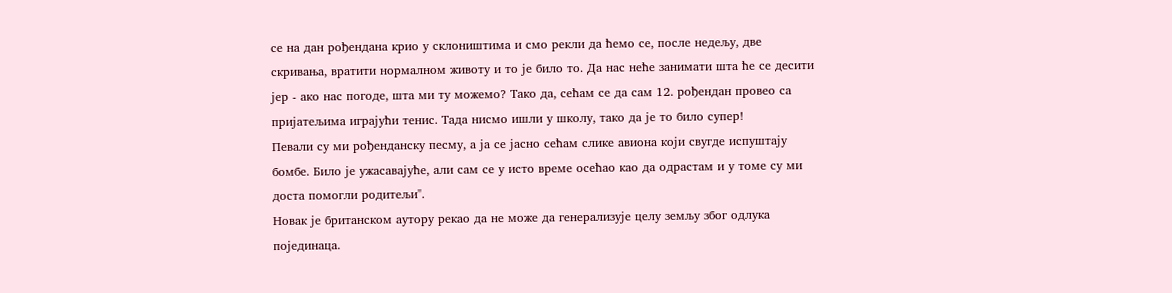се на дан рођендана крио у склоништима и смо рекли да ћемо се, после недељу, две скривања, вратити нормалном животу и то је било то. Да нас неће занимати шта ће се десити јер - ако нас погоде, шта ми ту можемо? Тако да, сећам се да сам 12. рођендан провео са пријатељима играјући тенис. Тада нисмо ишли у школу, тако да је то било супер!
Певали су ми рођенданску песму, а ја се јасно сећам слике авиона који свугде испуштају бомбе. Било је ужасавајуће, али сам се у исто време осећао као да одрастам и у томе су ми доста помогли родитељи".
Новак је британском аутору рекао да не може да генерализује целу земљу због одлука појединаца.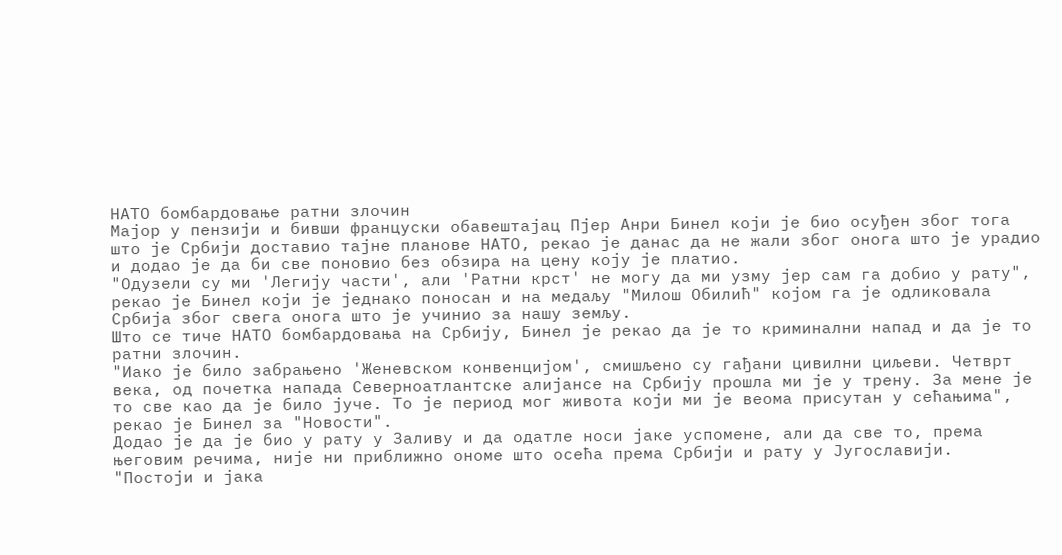НАТО бомбардовање ратни злочин
Мајор у пензији и бивши француски обавештајац Пјер Анри Бинел који је био осуђен због тога што је Србији доставио тајне планове НАТО, рекао је данас да не жали због онога што је урадио и додао је да би све поновио без обзира на цену коју је платио.
"Одузели су ми 'Легију части', али 'Ратни крст' не могу да ми узму јер сам га добио у рату", рекао је Бинел који је једнако поносан и на медаљу "Милош Обилић" којом га је одликовала Србија због свега онога што је учинио за нашу земљу.
Што се тиче НАТО бомбардовања на Србију, Бинел је рекао да је то криминални напад и да је то ратни злочин.
"Иако је било забрањено 'Женевском конвенцијом', смишљено су гађани цивилни циљеви. Четврт века, од почетка напада Северноатлантске алијансе на Србију прошла ми је у трену. За мене је то све као да је било јуче. То је период мог живота који ми је веома присутан у сећањима", рекао је Бинел за "Новости".
Додао је да је био у рату у Заливу и да одатле носи јаке успомене, али да све то, према његовим речима, није ни приближно ономе што осећа према Србији и рату у Југославији.
"Постоји и јака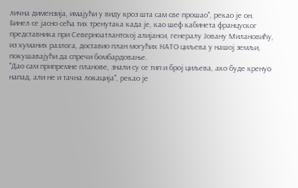лична димензија, имајући у виду кроз шта сам све прошао", рекао је он.
Бинел се јасно сећа тих тренутака када је, као шеф кабинета француског представника при Северноатлантској алијанси, генералу Јовану Милановићу, из хуманих разлога, доставио план могућих НАТО циљева у нашој земљи, покушавајући да спречи бомбардовање.
"Дао сам припремне планове, знали су се тип и број циљева, ако буде кренуо напад, али не и тачна локација", рекао је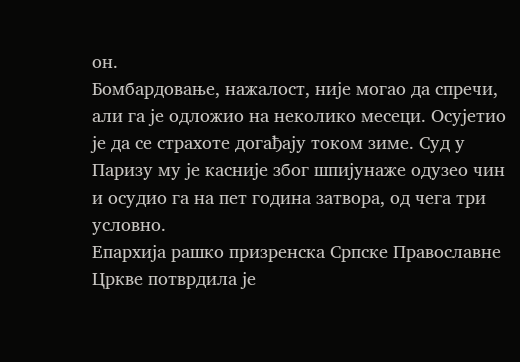он.
Бомбардовање, нажалост, није могао да спречи, али га је одложио на неколико месеци. Осујетио је да се страхоте догађају током зиме. Суд у Паризу му је касније због шпијунаже одузео чин и осудио га на пет година затвора, од чега три условно.
Епархија рашко призренска Српске Православне Цркве потврдила је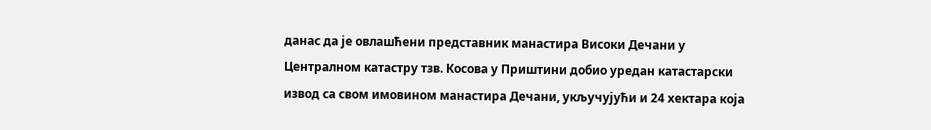данас да је овлашћени представник манастира Високи Дечани у Централном катастру тзв. Косова у Приштини добио уредан катастарски извод са свом имовином манастира Дечани, укључујући и 24 хектара која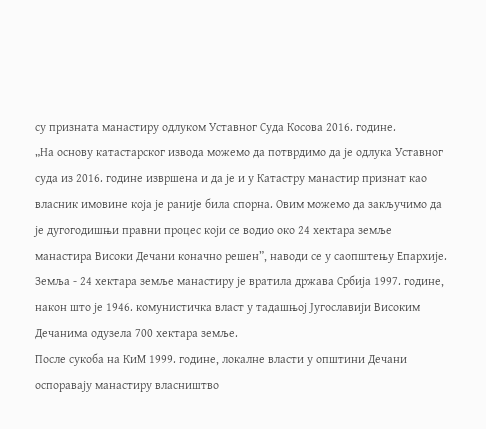су призната манастиру одлуком Уставног Суда Косова 2016. године.
„На основу катастарског извода можемо да потврдимо да је одлука Уставног суда из 2016. године извршена и да је и у Катастру манастир признат као власник имовине која је раније била спорна. Овим можемо да закључимо да је дугогодишњи правни процес који се водио око 24 хектара земље манастира Високи Дечани коначно решен”, наводи се у саопштењу Епархије.
Земља - 24 хектара земље манастиру је вратила држава Србија 1997. године, након што је 1946. комунистичка власт у тадашњој Југославији Високим Дечанима одузела 700 хектара земље.
После сукоба на КиМ 1999. године, локалне власти у општини Дечани оспоравају манастиру власништво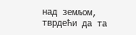над земљом, тврдећи да та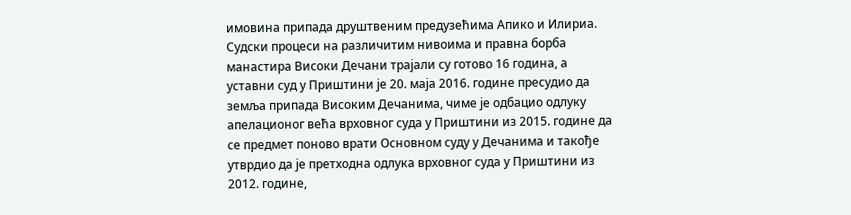имовина припада друштвеним предузећима Апико и Илириа.
Судски процеси на различитим нивоима и правна борба манастира Високи Дечани трајали су готово 16 година, а уставни суд у Приштини је 20. маја 2016. године пресудио да земља припада Високим Дечанима, чиме је одбацио одлуку апелационог већа врховног суда у Приштини из 2015. године да се предмет поново врати Основном суду у Дечанима и такође утврдио да је претходна одлука врховног суда у Приштини из 2012. године,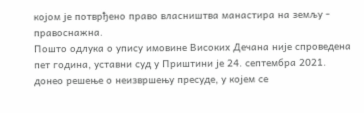којом је потврђено право власништва манастира на земљу - правоснажна.
Пошто одлука о упису имовине Високих Дечана није спроведена пет година, уставни суд у Приштини је 24. септембра 2021. донео решење о неизвршењу пресуде, у којем се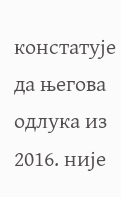констатује да његова одлука из 2016. није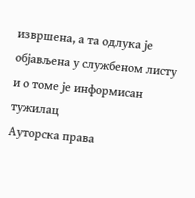извршена, а та одлука је објављена у службеном листу и о томе је информисан тужилац
Ауторска права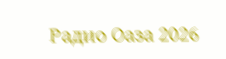Радио Оаза 2026